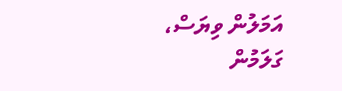އަމަލުން ވިޔަސް، ގަލަމުން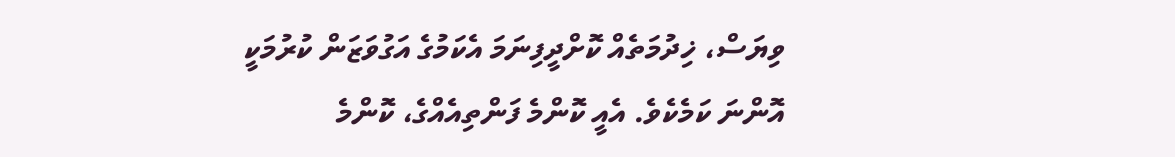ވިޔަސް، ޚިދުމަތެއް ކޮށްދީފިނަމަ އެކަމުގެ އަގުވަޒަން ކުރުމަކީ އޮންނަ ކަމެކެވެ. އެއީ ކޮންމެ ފަންތިއެއްގެ، ކޮންމެ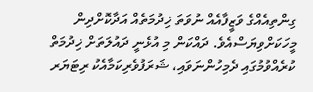ގިންތިއެއްގެ ވަޒީފާއެއް ނުވަތަ ޚިދުމަތެއް އަދާކޮށްދިން މީހަކަށްވިޔަސްއެވެ. ދައްކަން މި އުޅެނީ ދައުލަތަށް ޚިދުމަތް ކުރެއްވުމުގައި ދެމިހުންނަވައި، ޝަރަފުވެރިކަމާއެކު ރިޓަޔަރ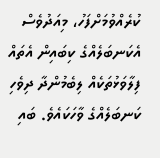ކުރެއްވުމަށްފަހު، މިއަދުވެސް އެކަނބަލެއްގެ ކިބައިން އެތައް ފިލާވަޅުތަކެއް ލިބެމުންދާ ދިވެހި ކަނބަލެއްގެ ވާހަކައެވެ. ބައި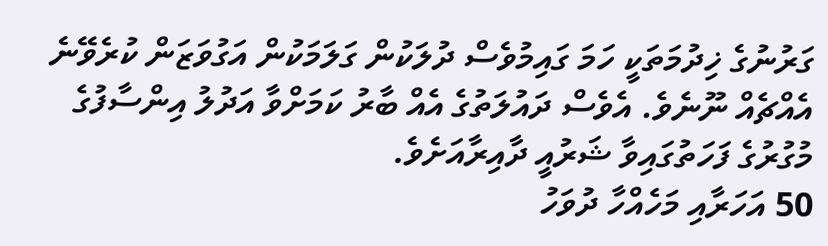ގަރުނުގެ ޚިދުމަތަކީ ހަމަ ގައިމުވެސް ދުލަކުން ގަލަމަކުން އަގުވަޒަން ކުރެވޭނެ އެއްޗެއް ނޫނެވެ. އެވެސް ދައުލަތުގެ އެއް ބާރު ކަމަށްވާ އަދުލު އިންސާފުގެ މުގުރުގެ ފަހަތުގައިވާ ޝަރުއީ ދާއިރާއަށެވެ.
50 އަހަރާއި މަހެއްހާ ދުވަހު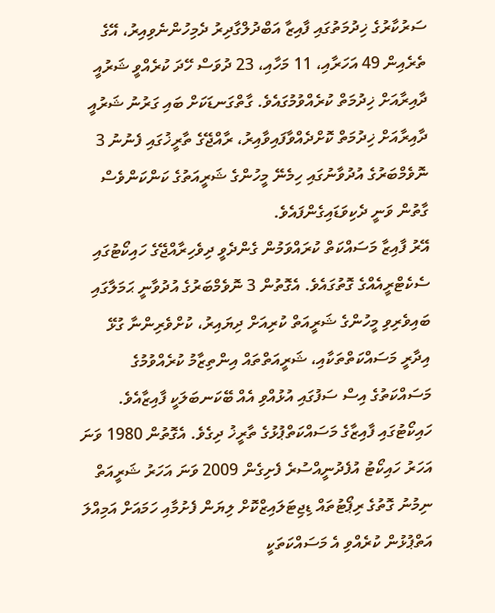ސަރުކާރުގެ ޚިދުމަތުގައި ފާއިޒާ އަބްދުލްގާދިރު ދެމިހުންނެވިއިރު، އޭގެ ތެރެއިން 49 އަހަރާއި، 11 މަހާއި، 23 ދުވަސް ހޭދަ ކުރެއްވީ ޝަރުއީ ދާއިރާއަށް ޚިދުމަތް ކުރެއްވުމުގައެވެ. ގާތްގަނޑަކަށް ބައި ގަރުނު ޝަރުއީ ދާއިރާއަށް ޚިދުމަތް ކޮށްދެއްވާފައިވާއިރު، ރާއްޖޭގެ ތާރީޚުގައި ފެނުނު 3 ނޮވެމްބަރުގެ އުދުވާނުގައި ހިމެނޭ މީހުންގެ ޝަރީއަތުގެ ކަންކަންވެސް ގާތުން ވަނީ ދެކިވަޑައިގެންފައެވެ.
އޭރު ފާއިޒާ މަސައްކަތް ކުރައްވަމުން ގެންދެވީ ދިވެހިރާއްޖޭގެ ހައިކޯޓުގައި ސެކެޓްރީއެއްގެ ގޮތުގައެވެ. އެގޮތުން 3 ނޮވެމްބަރުގެ އުދުވާނީ ޙަމަލާގައި ބައިވެރިވި މީހުންގެ ޝަރީއަތް ކުރިއަށް ދިޔައިރު، ކުށްވެރިންނާ ގުޅޭ އިދާރީ މަސައްކަތްތަކާއި، ޝަރީއަތްތައް އިންތިޒާމު ކުރެއްވުމުގެ މަސައްކަތުގެ އިސް ސަފުގައި އުޅުއްވި އެއް ބޭކަނބަލަކީ ފާއިޒާއެވެ.
ހައިކޯޓުގައި ފާއިޒާގެ މަސައްކަތްޕުޅުގެ ތާރީޚު ދިގެވެ. އެގޮތުން 1980 ވަނަ އަހަރު ހައިކޯޓު އުފެދުނީއްސުރެ ފެށިގެން 2009 ވަނަ އަހަރު ޝަރީއަތް ނިމުނު ގޮތުގެ ރިޕޯޓުތައް ޑިޖިޓަލައިޒްކޮށް ލިޔަން ފެށުމާއި ހަމައަށް އަމިއްލަ އަތްޕުޅުން ކުރެއްވި އެ މަސައްކަތަކީ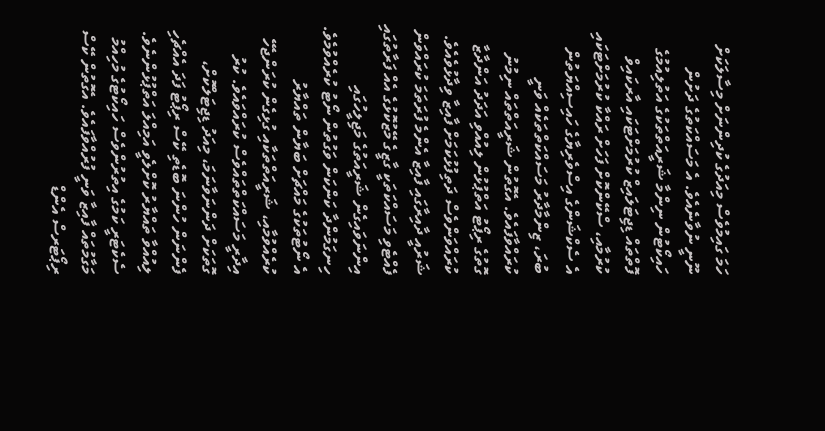ހަމަ ގައިމުވެސް މިއަދުގެ ކުދިންނަށް މިސާލަކަށް ނޫނީ ނުވާނެއެވެ. އެ މަސައްކަތުގެ ދަށުން ހައިކޯޓުން ނިންމާ ޝަރީއަތްތަކުގެ އަތުލިއުމުގެ ފޮތްތައް ޑިޖިޓަލައިޒް ކުރުމަށްޓަކައި އާރކައިވް ކުރުމާއި، ސްކޭންކޮށް ފަހަށް ރައްކާ ކުރުމަށްޓަކައި އެ ސެކްޝަންގެ އިސްވެރިޔާގެ ހައިސިއްޔަތުން ބުރަ، ޒިންމާދާރު މަސައްކަތްތަކެއް ވަނީ ކުރައްވާފައެވެ. އެގޮތުން ޝަރީއަތްތައް ނިމުނު ގޮތުގެ ރިޕޯޓު އަތްޕުޅުން ލިއުއްވި އަދަދު އަންދާޒާ ކުރައްވަންވެސް ދަތިފުޅުކަމަށް ފާއިޒާ ވިދާޅުވެއެވެ.
ޝަރުއީ ދާއިރާގައި ފާއިޒާ އެންމެ ފުރަތަމަ ކުރައްވަން ފެއްޓެވި މަސައްކަތަކީ ގާޒީގެ މޭޒުކޮޅުގެ އެއް ފަރާތުގައި އިންނަވައިގެން ޝަރީއަތުގެ މަޖިލީހުގައި ހިނގަމުންދާ ކަންކަން ވަގުތުން ނޯޓު ކުރެއްވުމެވެ. އެ ނޯޓުތަކުގެ މައްޗަށް ބަޔާން ތައްޔާރު ކުރެއްވުމާއި، ޝަރީއަތްތަކާއި ގުޅިގެން ކުރަންޖެހޭ އިދާރީ މަސައްކަތްތައްވެސް ކުރައްވައެވެ. ކުރު ގޮތަކަށް ދަންނަވާނަމަ، މިއަދު ޑިޖިޓަލްކޮށް، ފެންނަން ހުންނަ ބޮޑެތި ކޭސް ރިޕޯޓު ފަދަ އެއްޗެހި ލިއުއްވާ ތައްޔާރު ކޮށްލެވީ އަމިއްލަ އަތްޕުޅުންނެވެ.
ސެކެޓަރީ ކަމުގެ އިތުރުންވެސް ހައިކޯޓުގެ މުހިއްމު މަގާމުތައް ފާއިޒާ ވަނީ ފުރުއްވާފައެވެ. އެގޮތުން ކޭސް ރިޕޯޓަރސް އެންޑް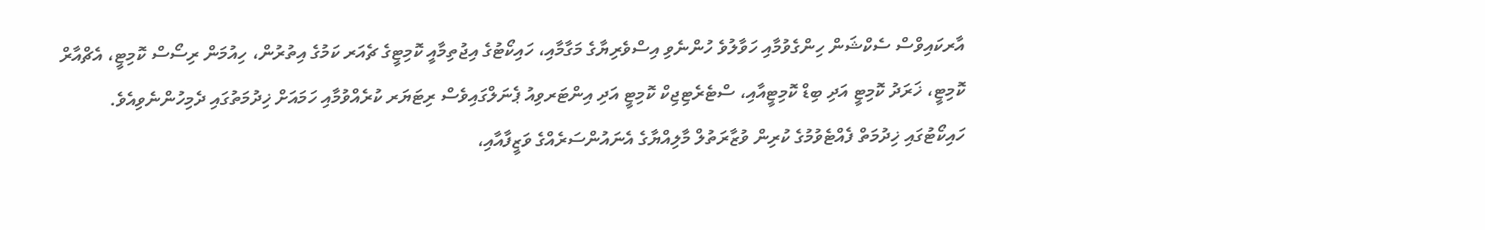އާރކައިވްސް ސެކްޝަން ހިންގެވުމާއި ހަވާލުވެ ހުންނެވި އިސްވެރިޔާގެ މަގާމާއި، ހައިކޯޓުގެ އިޖުތިމާއީ ކޮމިޓީގެ ޗެއަރ ކަމުގެ އިތުރުން، ހިއުމަން ރިސޯސް ކޮމިޓީ، އެޗްއާރް ކޮމިޓީ، ޚަރަދު ކޮމިޓީ އަދި ބިޑް ކޮމިޓީއާއި، ސްޓެރެޓިޖިކް ކޮމިޓީ އަދި އިންޓަރވިއު ޕެނަލްގައިވެސް ރިޓަޔަރ ކުރެއްވުމާއި ހަމައަށް ޚިދުމަތުގައި ދެމިހުންނެވިއެވެ.
ހައިކޯޓުގައި ޚިދުމަތް ފެއްޓެވުމުގެ ކުރިން ވުޒާރަތުލް މާލިއްޔާގެ އެނައުންސަރެއްގެ ވަޒީފާއާއި،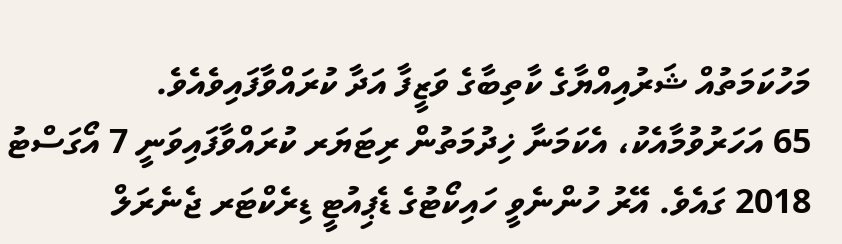މަހުކަމަތުއް ޝަރުއިއްޔާގެ ކާތިބާގެ ވަޒީފާ އަދާ ކުރައްވާފައިވެއެވެ.
65 އަހަރުވުމާއެކު، އެކަމަނާ ޚިދުމަތުން ރިޓަޔަރ ކުރައްވާފައިވަނީ 7 އޯގަސްޓު 2018 ގައެވެ. އޭރު ހުންނެވީ ހައިކޯޓުގެ ޑެޕިއުޓީ ޑިރެކްޓަރ ޖެނެރަލް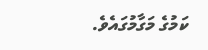ކަމުގެ މަގާމުގައެވެ.